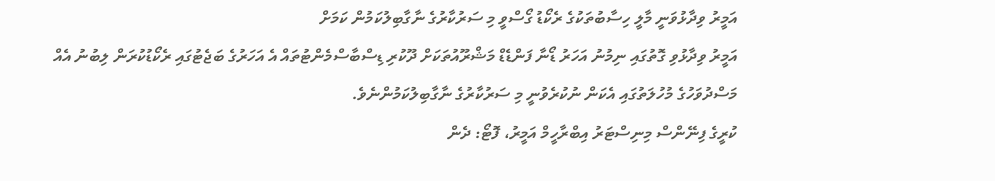އަމީރު ވިދާޅުވަނީ މާލީ ހިސާބުތަކުގެ ރެކޯޑު ގޯސްވީ މި ސަރުކާރުގެ ނާގާބިލުކަމުން ކަމަށް
އަމީރު ވިދާޅުވި ގޮތުގައި ނިމުނު އަހަރު ޑޯނާ ފަންޑެޑް މަޝްރޫއުތަކަށް ދޫކުރި ޑިސްބާސްމެންޓުތައް އެ އަހަރުގެ ބަޖެޓުގައި ރެކޯޑުކުރަން ލިބުނު އެއް މަސްދުވަހުގެ މުހުލަތުގައި އެކަން ނުކުރެވުނީ މި ސަރުކާރުގެ ނާގާބިލުކަމުންނެވެ.
ކުރީގެ ފިނޭންސް މިނިސްޓަރު އިބްރާހީމް އަމީރު، ފޮޓޯ: ދެން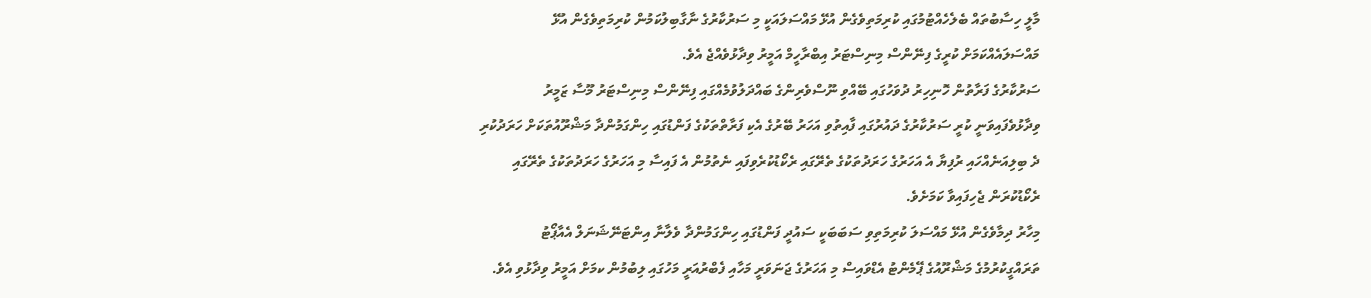މާލީ ހިސާބުތައް ބެލެހެއްޓުމުގައި ކުރިމަތިވެގެން އުޅޭ މައްސަލައަކީ މި ސަރުކާރުގެ ނާގާބިލުކަމުން ކުރިމަތިވެގެން އުޅޭ މައްސަލައެއްކަމަށް ކުރީގެ ފިނޭންސް މިނިސްޓަރު އިބްރާހީމް އަމީރު ވިދާޅުވެއްޖެ އެވެ.
ސަރުކާރުގެ ފަރާތުން ހޮނިހިރު ދުވަހުގައި ބޭއްވި ނޫސްވެރިންގެ ބައްދަލުވުމެއްގައި ފިނޭންސް މިނިސްޓަރު މޫސާ ޒަމީރު ވިދާޅުވެފައިވަނީ ކުރީ ސަރުކާރުގެ ދައުރުގައި ފާއިތުވި އަހަރު ބޭރުގެ އެކި ފަރާތްތަކުގެ ފަންޑުގައި ހިންގަމުންދާ މަޝްރޫއުތަކަށް ހަރަދުކުރި ދެ ބިލިއަނެއްހައި ރުފިޔާ އެ އަހަރުގެ ހަރަދުތަކުގެ ތެރޭގައި ރެކޯޑުކުރެވިފައި ނެތުމުން އެ ފައިސާ މި އަހަރުގެ ހަރަދުތަކުގެ ތެރޭގައި ރެކޯޑުކުރަން ޖެހިފައިވާ ކަމަށެވެ.
މިހާރު ދިމާވެގެން އުޅޭ މައްސަލަ ކުރިމަތިވި ސަބަބަކީ ސައުދީ ފަންޑުގައި ހިންގަމުންދާ ވެލާނާ އިންޓަނޭޝަނަލް އެއާޕޯޓު ތަރައްގީކުރުމުގެ މަޝްރޫއުގެ ޕޭމެންޓު އެޑްވައިސް މި އަހަރުގެ ޖަނަވަރީ މަހާއި ފެބްރުއަރީ މަހުގައި ލިބުމުން ކމަށް އަމީރު ވިދާޅުވި އެވެ.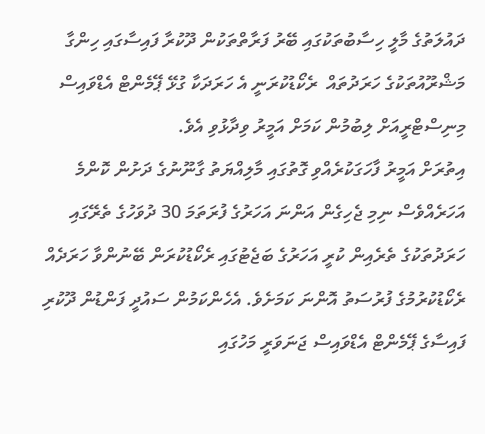ދައުލަތުގެ މާލީ ހިސާބުތަކުގައި ބޭރު ފަރާތްތަކުން ދޫކުރާ ފައިސާގައި ހިންގާ މަޝްރޫއުތަކުގެ ހަރަދުތައް  ރެކޯޑުކުރަނީ އެ ހަރަދަކާ ގުޅޭ ޕޭމެންޓް އެޑްވައިސް މިނިސްޓްރީއަށް ލިބުމުން ކަމަށް އަމީރު ވިދާޅުވި އެވެ.
އިތުރަށް އަމީރު ފާހަގަކުރެއްވި ގޮތުގައި މާލިއްޔަތު ގާނޫނުގެ ދަށުން ކޮންމެ އަހަރެއްވެސް ނިމި ޖެހިގެން އަންނަ އަހަރުގެ ފުރަތަމަ 30 ދުވަހުގެ ތެރޭގައި ހަރަދުތަކުގެ ތެރެއިން ކުރީ އަހަރުގެ ބަޖެޓުގައި ރެކޯޑުކުރަން ބޭނުންވާ ހަރަދެއް ރެކޯޑުކުރުމުގެ ފުރުސަތު އޮންނަ ކަމަށެވެ. އެހެންކަމުން ސައުދީ ފަންޑުން ދޫކުރި ފައިސާގެ ޕޭމެންޓް އެޑްވައިސް ޖަނަވަރީ މަހުގައި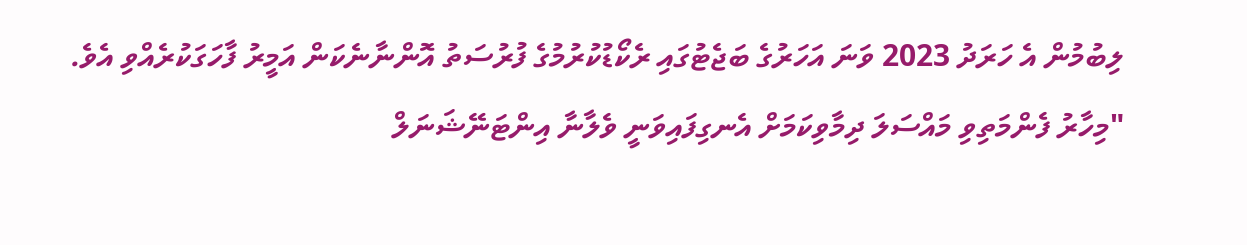ލިބުމުން އެ ހަރަދު 2023 ވަނަ އަހަރުގެ ބަޖެޓުގައި ރެކޯޑުކުރުމުގެ ފުރުސަތު އޮންނާނެކަން އަމީރު ފާހަގަކުރެއްވި އެވެ.
"މިހާރު ފެންމަތިވި މައްސަލަ ދިމާވިކަމަށް އެނގިފައިވަނީ ވެލާނާ އިންޓަނޭޝަނަލް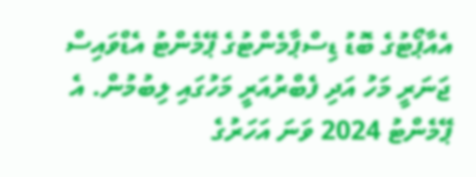އެއާޕޯޓުގެ ބޮޑު ޑިސްޕާމެންޓުގެ ޕޭމެންޓު އެޑްވައިސް ޖަނަރީ މަހު އަދި ފެބްރުއަރީ މަހުގައި ލިބުމުން. އެ ޕޭމެންޓު 2024 ވަނަ އަހަރުގެ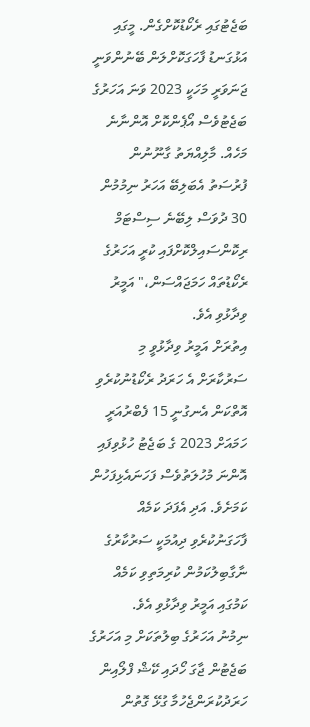ބަޖެޓުގައި ރެކޯޑުކޮށްގެން. މީގައި އަޅުގަނޑު ފާހަގަކޮށްލަން ބޭނުންވަނީ ޖަނަވަރީ މަހަކީ 2023 ވަނަ އަހަރުގެ ބަޖެޓުވެސް އޯޕެންކޮށް އޮންނާނެ މަހެއް. މާލިއްޔަތު ގާނޫނުން ފުރުސަތު އެބަލިބޭ އަހަރު ނިމުމުން 30 ދުވަސް ލިބޭނެ ސިސްޓަމް ރިކޮންސައިލްކޮށްފައި ކުރީ އަހަރުގެ ރެކޯޑުތައް ހަމަޖައްސަން،" އަމީރު ވިދާޅުވި އެވެ.
އިތުރަށް އަމީރު ވިދާޅުވީ މި ސަރުކާރަށް އެ ހަރަދު ރެކޯޑުނުކުރެވި އޮތްކަން އެނގުނީ 15 ފެބްރުއަރީ ހަމައަށް 2023 ގެ ބަޖެޓު ހުޅުވިފައި އޮންނަ މުހުލަތުވެސް ފަހަނައެޅިފަހުން ކަމަށެވެ. އަދި އެފަދަ ކަމެއް ފާހަގަނުކުރެވި ދިއުމަކީ ސަރުކާރުގެ ނާގާބިލުކަމުން ކުރިމަތިވި ކަމެއް ކަމުގައި އަމީރު ވިދާޅުވި އެވެ.
ނިމުނު އަހަރުގެ ބިލުތަކަށް މި އަހަރުގެ ބަޖެޓުން ޖާގަ ހޯދައި ކޭޝް ފްލޯއިން ހަރަދުކުރަންޖެހުމާ ގުޅޭ ގޮތުން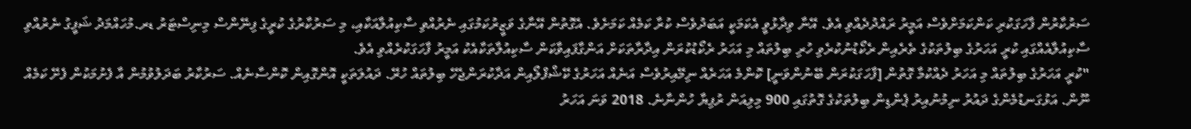ސަރުކާރުން ފާހަގަކުރި ކަންކަމަށްވެސް އަމީރު ރައްދުދެއްވި އެވެ. އޭނާ ވިދާޅުވީ އެކަމަކީ އަބަދުވެސް ކުރާ ކަމެއް ކަމަށެވެ. އެގޮތުން އޭނާގެ ވަޒީރުކަމުގައި ނެރުއްވި ސާކިއުލާއަކާއި، މި ސަރުކާރުގެ ކުރީގެ ފިނޭންސް މިނިސްޓަރު ޑރ.މުހައްމަދު ޝަފީގު ނެރުއްވި ސާކިއުލާއެއްގައި ކުރީ އަހަރުގެ ބިލުތަކުގެ ތެރެއިން ރެކޯޑުނުކުރެވި ހުރި ބިލުތައް މި އަހަރު ރެކޯޑުކުރަން އިދާރާތަކަށް އަންގާފައިވާކަން ސާކިއުލާތަކާއެކު އަމީރު ފާހަގަކުރެއްވި އެވެ.
"ކުރީ އަހަރުގެ ބިލުތައް މި އަހަރު ދެއްކުމާ ގޮތުން [ފާހަގަކުރަން ބޭނުންވަނީ] ކޮންމެ އަހަރެއް ނިމޭއިރުވެސް އަނެއް އަހަރުގެ ކޭޝްފްލޯއިން އަދާކުރަންޖެހޭ ބިލުތައް ހުރޭ. ދައުލަތަކީ އޮންގޮއިން ކޮންސާނެއް. ސަރުކާރު ބަދަލުވުމުން އާ ފެށުމަކުން ފެށޭ ކަމެއް ނޫން. އަޅުގަނޑުމެންގެ ދައުރު ނިމުނުއިރު ޕެންޑިން ބިލުތަކުގެ ގޮތުގައި 900 މިލިއަން ރުފިޔާ ހުންނާނެ. 2018 ވަނަ އަހަރު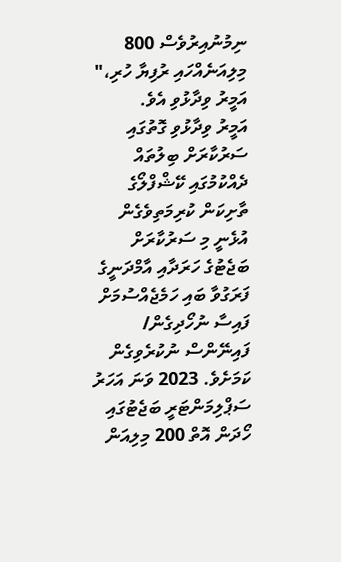ނިމުނުއިރުވެސް 800 މިލިއަނެއްހައި ރުފިޔާ ހުރި،" އަމީރު ވިދާޅުވި އެވެ.
އަމީރު ވިދާޅުވި ގޮތުގައި ސަރުކާރަށް ބިލުތައް ދެއްކުމުގައި ކޭޝްފްލޯގެ ތާށިކަން ކުރިމަތިވެގެން އުޅެނީ މި ސަރުކާރަށް ބަޖެޓުގެ ހަރަދާއި އާމްދަނީގެ ފަރަގުވާ ބައި ހަމެޖެއްސުމަށް ފައިސާ ނުހޯދިގެން/ ފައިނޭންސް ނުކުރެވިގެން ކަމަށެވެ. 2023 ވަނަ އަހަރު ސަޕްލިމަންޓަރީ ބަޖެޓުގައި ހޯދަން އޮތް 200 މިލިއަން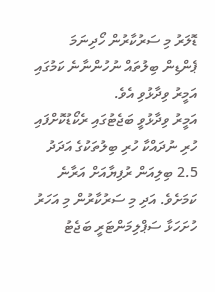ޑޮލަރު މި ސަރުކާރުން ހޯދިނަމަ ޕެންޑިން ބިލުތައް ނުހުންނާނެ ކަމުގައި އަމީރު ވިދާޅުވި އެވެ.
އަމީރު ވިދާޅުވީ ބަޖެޓުގައި ރެކޯޑުކޮށްފައި ހުރި ނުދައްކާ ހުރި ބިލުތަކުގެ އަދަދު 2.5 ބިލިއަން ރުފިޔާއަށް އަރާނެ ކަމަށެވެ. އަދި މި ސަރުކާރުން މި އަހަރު ހުށަހަޅާ ސަޕްލިމަންޓަރީ ބަޖެޓު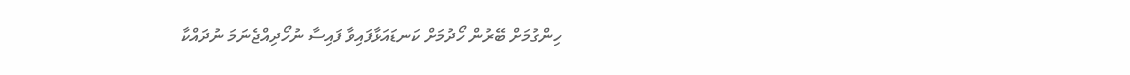ހިންގުމަށް ބޭރުން ހޯދުމަށް ކަނޑައަޅާފައިވާ ފައިސާ ނުހޯދިއްޖެނަމަ ނުދައްކާ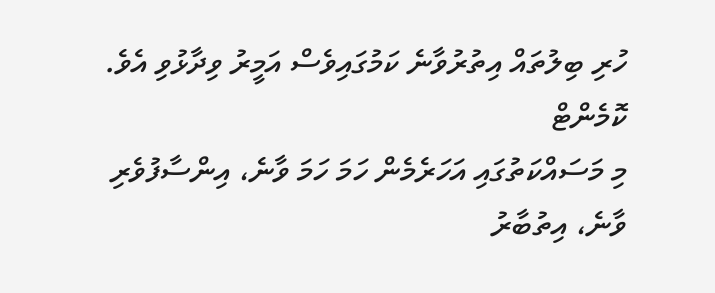ހުރި ބިލުތައް އިތުރުވާނެ ކަމުގައިވެސް އަމީރު ވިދާޅުވި އެވެ.
ކޮމެންޓް
މި މަސައްކަތުގައި އަހަރެމެން ހަމަ ހަމަ ވާނެ، އިންސާފުވެރި ވާނެ، އިތުބާރު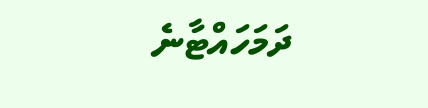ދަމަހައްޓާނެ